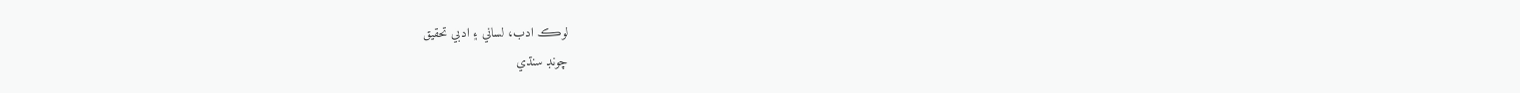لوڪ ادب، لساني ۽ ادبي تحقيق
چونڊ سنڌي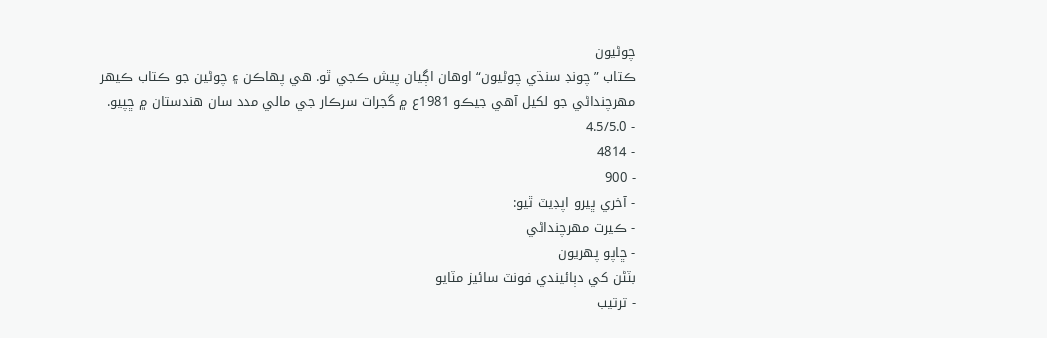چوڻيون
ڪتاب ”چونڊ سنڌي چوڻيون“ اوهان اڳيان پيش ڪجي ٿو. هي پهاڪن ۽ چوڻين جو ڪتاب ڪيهر مهرچنداڻي جو لکيل آهي جيڪو 1981ع ۾ گجرات سرڪار جي مالي مدد سان هندستان ۾ ڇپيو.
- 4.5/5.0
- 4814
- 900
- آخري ڀيرو اپڊيٽ ٿيو:
- ڪيرت مھرچنداڻي
- ڇاپو پھريون
بٽڻن کي دٻائيندي فونٽ سائيز مٽايو
- ترتيب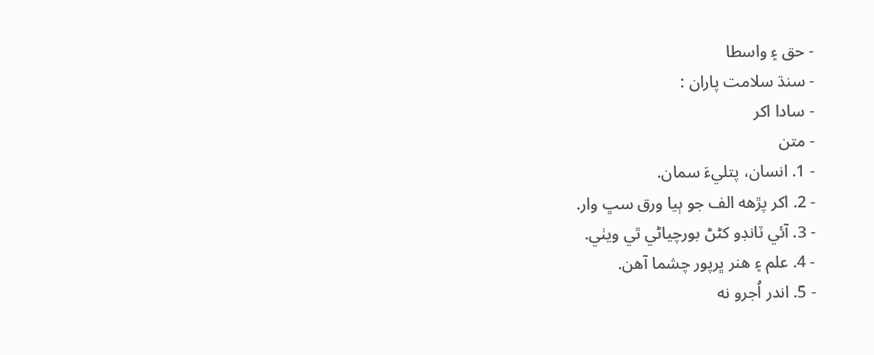- حق ۽ واسطا
- سنڌ سلامت پاران :
- سادا اکر
- متن
- 1. انسان، پتليءَ سمان.
- 2. اکر پڙهه الف جو ٻيا ورق سڀ وار.
- 3. آئي ٽانڊو کڻڻ بورچياڻي ٿي ويٺي.
- 4. علم ۽ هنر ڀرپور چشما آهن.
- 5. اندر اُجرو نه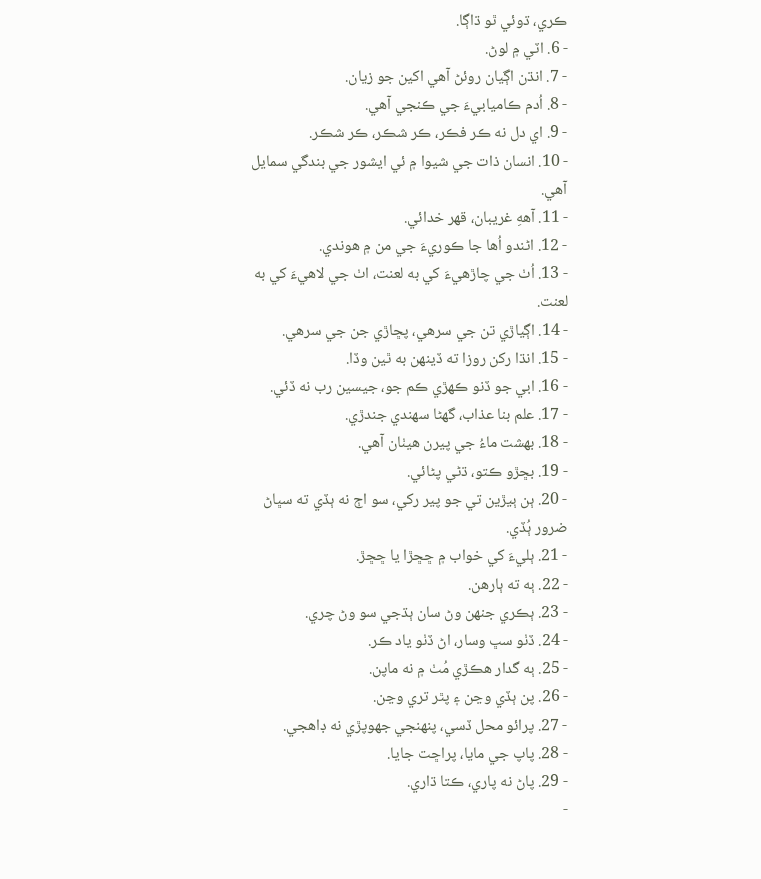ڪري، ڌوئي ٿو ڌاڳا.
- 6. اٽي ۾ لوڻ.
- 7. انڌن اڳيان روئڻ آهي اکين جو زيان.
- 8. اُدم ڪاميابيءَ جي ڪنجي آهي.
- 9. اي دل نه ڪر فڪر، ڪر شڪر، ڪر شڪر.
- 10. انسان ذات جي شيوا ۾ ئي ايشور جي بندگي سمايل آهي.
- 11. آههِ غريبان، قھر خدائي.
- 12. اڻندو اُها جا ڪوريءَ جي من ۾ هوندي.
- 13. اُٺ جي چاڙهيءَ کي به لعنت، اٺ جي لاهيءَ کي به لعنت.
- 14. اڳياڙي تن جي سرهي، پڇاڙي جن جي سرهي.
- 15. انڌا رکن روزا ته ڏينھن به ٿين وڏا.
- 16. ابي جو ڏنو ڪھڙي ڪم جو، جيسين رب نه ڏئي.
- 17. علم بنا عذاب، گهڻا سھندي جندڙي.
- 18. بھشت ماءُ جي پيرن هيٺان آهي.
- 19. بڇڙو ڪتو، ڌڻي پڻائي.
- 20. ٻن ٻيڙين تي جو پير رکي، سو اڄ نه ٻڏي ته سڀاڻ ضرور ٻُڏي.
- 21. ٻليءَ کي خواب ۾ ڇڇڙا يا ڇڇڙ.
- 22. ٻه ته ٻارهن.
- 23. ٻڪري جنھن وڻ سان ٻڌجي سو وڻ چري.
- 24. ڏٺو سڀ وسار، اڻ ڏٺو ياد ڪر.
- 25. ٻه گدار هڪڙي مُٺ ۾ نه ماپن.
- 26. پن ٻڏي وڃن ۽ پٿر تري وڃن.
- 27. پرائو محل ڏسي، پنھنجي جهوپڙي نه ڊاهجي.
- 28. پاپ جي مايا، پراڇت جايا.
- 29. پاڻ نه پاري، ڪتا ڌاري.
-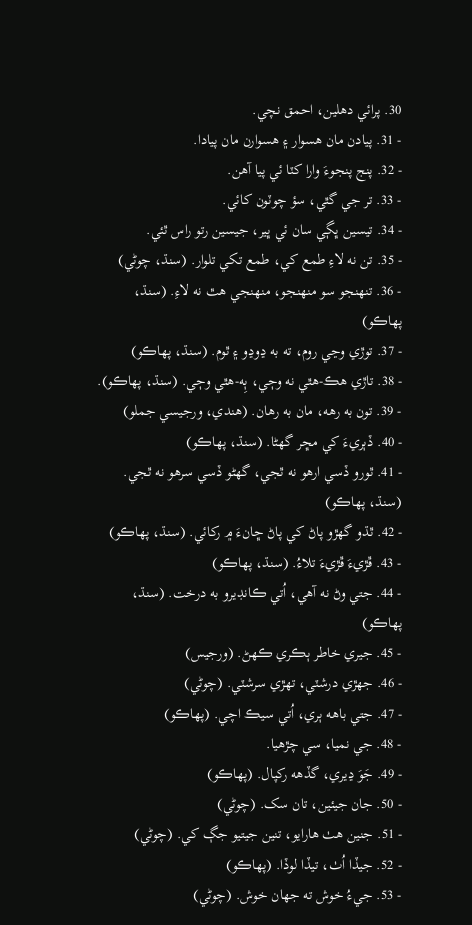30. پرائي دهلين، احمق نچي.
- 31. پيادن مان هسوار ۽ هسوارن مان پيادا.
- 32. پنج پنجوءَ وارا کٽا ئي پيا آهن.
- 33. تر جي گٿي، سؤ چوٽون کائي.
- 34. تيسين ڀڳي سان ئي ڀير، جيسين رتو راس ٿئي.
- 35. تن نه لاءِ طمع کي، طمع تکي تلوار. (سنڌ، چوڻي)
- 36. تنھنجو سو منھنجو، منھنجي هٿ نه لاءِ. (سنڌ، پھاڪو)
- 37. توڙي وڃي روم، ته به ڍوڍو ۽ ٿوم. (سنڌ، پھاڪو)
- 38. تاڙي هڪ-هٿي نه وڄي، ٻِه-ھٿي وڄي. (سنڌ، پھاڪو).
- 39. تون به رهه، مان به رهان. (ھندي، ورجيسي جملو)
- 40. ڏٻريءَ کي مڇر گهڻا. (سنڌ، پھاڪو)
- 41. ٿورو ڏسي ارهو نه ٿجي، گهڻو ڏسي سرهو نه ٿجي. (سنڌ، پھاڪو)
- 42. ٿڌو گهڙو پاڻ کي پاڻ ڇانءَ ۾ رکائي. (سنڌ، پھاڪو)
- 43. ڦڙيءَ ڦڙيءَ تلاءُ. (سنڌ، پھاڪو)
- 44. جتي وڻ نه آهي، اُتي ڪانڊيرو به درخت. (سنڌ، پھاڪو)
- 45. جيري خاطر ٻڪري ڪھڻ. (ورجيس)
- 46. جھڙي درشٽي، تھڙي سرشٽي. (چوڻي)
- 47. جتي باهه ٻري، اُتي سيڪ اچي. (پھاڪو)
- 48. جي نميا، سي چڙهيا.
- 49. جَوَ ڍيري، گڏهه رکپال. (پھاڪو)
- 50. جان جيئين، تان سک. (چوڻي)
- 51. جنين هٺ هارايو، تنين جيتيو جڳ کي. (چوڻي)
- 52. جيڏا اُٺ، تيڏا لوڏا. (پھاڪو)
- 53. جيءُ خوش ته جھان خوش. (چوڻي)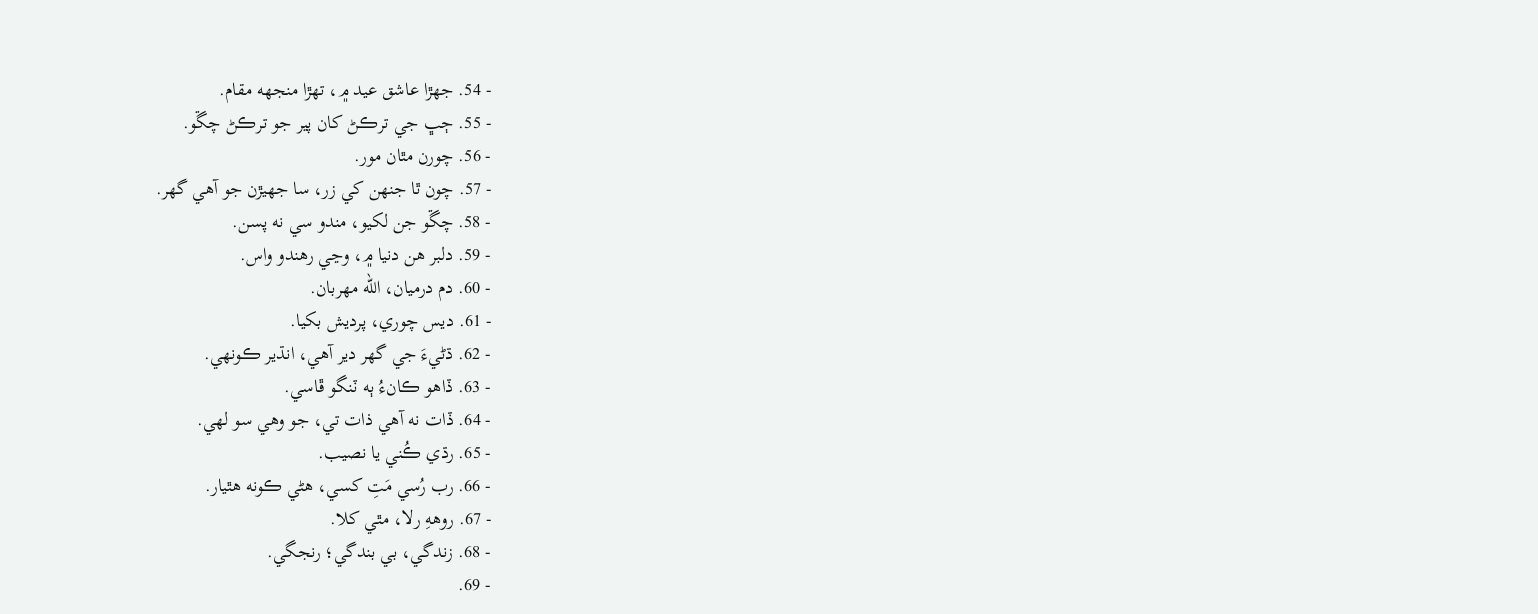- 54. جھڙا عاشق عيد ۾، تھڙا منجهه مقام.
- 55. ڄڀ جي ترڪڻ کان پير جو ترڪڻ چڱو.
- 56. چورن مٿان مور.
- 57. چون ٿا جنھن کي زر، سا جهيڙن جو آهي گهر.
- 58. چڱو جن لکيو، مندو سي نه پسن.
- 59. دلبر هن دنيا ۾، وڃي رهندو واس.
- 60. دم درميان، الله مھربان.
- 61. ديس چوري، پرديش بکيا.
- 62. ڌڻيءَ جي گهر دير آهي، انڌير ڪونھي.
- 63. ڏاهو ڪانءُ ٻه ٽنگو ڦاسي.
- 64. ڏات نه آهي ذات تي، جو وهي سو لھي.
- 65. رڌي ڪُني يا نصيب.
- 66. رب رُسي مَتِ کسي، هڻي ڪونه هٿيار.
- 67. روههِ رلا، مٿي کلا.
- 68. زندگي، بي بندگي؛ رنجگي.
- 69.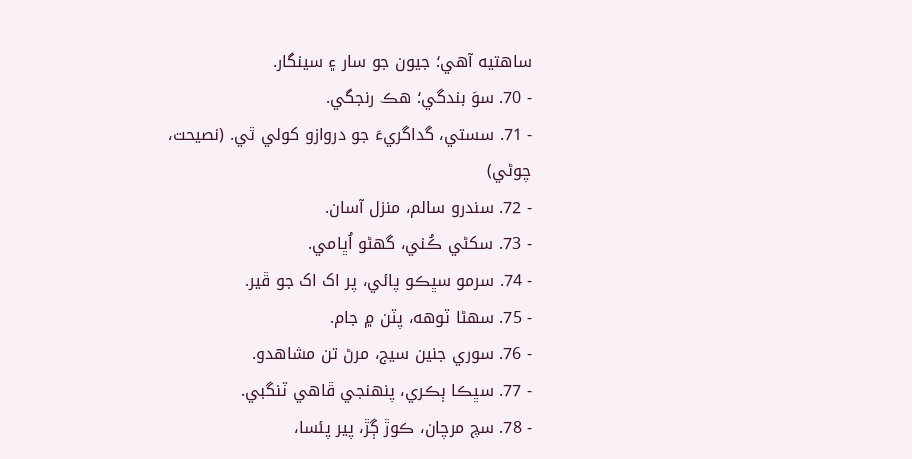ساهتيه آهي؛ جيون جو سار ۽ سينگار.
- 70. سوَ بندگي؛ هڪ رنجگي.
- 71. سستي، گداگريءَ جو دروازو کولي ٿي. (نصيحت، چوڻي)
- 72. سندرو سالم، منزل آسان.
- 73. سکڻي ڪُني، گهڻو اُڀامي.
- 74. سرمو سڀڪو پائي، پر اک اک جو ڦير.
- 75. سھڻا ٽوهه، پٽن ۾ جام.
- 76. سوري جنين سيج، مرڻ تن مشاهدو.
- 77. سڀڪا ٻڪري، پنھنجي ڦاهي ٽنگبي.
- 78. سچ مرچان، ڪوڙ ڳڙ، پير پئسا،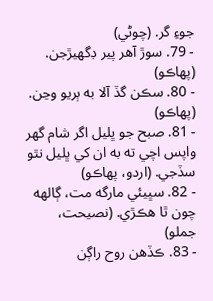جوءِ گر. (چوڻي)
- 79. سوڙ آهر پير ڊگهيڙجن. (پھاڪو)
- 80. سڪن گڏ آلا به ٻريو وڃن. (پھاڪو)
- 81. صبح جو ڀليل اگر شام گهر واپس اچي ته به ان کي ڀليل نٿو سڏجي. (اردو، پھاڪو)
- 82. سڀيئي مارگه مت، ڳالهه چون ٿا هڪڙي. (نصيحت، جملو)
- 83. ڪڏهن روح راڳن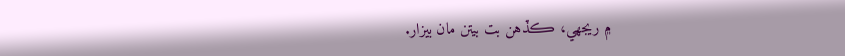۾ ريجھي، ڪڏهن بت بيتن مان بيزار.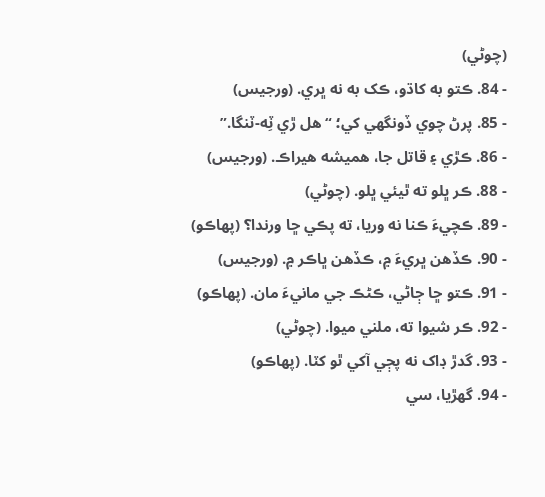(چوڻي)
- 84. ڪتو به کاڌو، ڪک به نه ڀري. (ورجيس)
- 85. پرڻ چوي ڏونگهي کي؛ “هل ڙي ٽِه-ٽنگا.”
- 86. ڪڙي ۽ قاتل جا، هميشه هيراڪ. (ورجيس)
- 88. ڪر ڀلو ته ٿيئي ڀلو. (چوڻي)
- 89. ڪچيءَ ڪنا نه وريا، ته پڪي ڇا ورندا؟ (پھاڪو)
- 90. ڪڏهن ڀريءَ ۾، ڪڏهن ڀاڪر ۾. (ورجيس)
- 91. ڪتو ڇا ڄاڻي، ڪڻڪ جي مانيءَ مان. (پھاڪو)
- 92. ڪر شيوا ته، ملني ميوا. (چوڻي)
- 93. گدڙ ڊاک نه پڄي آکي ٿو کٽا. (پھاڪو)
- 94. گهڙيا، سي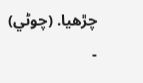چڙهيا. (چوڻي)
-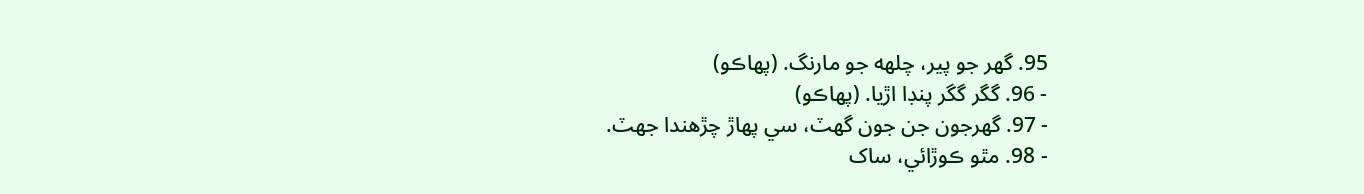95. گهر جو پير، چلهه جو مارنگ. (پھاڪو)
- 96. گگر گگر پنڊا اڙيا. (پھاڪو)
- 97. گهرجون جن جون گهٽ، سي پھاڙ چڙهندا جهٽ.
- 98. مٿو ڪوڙائي، ساک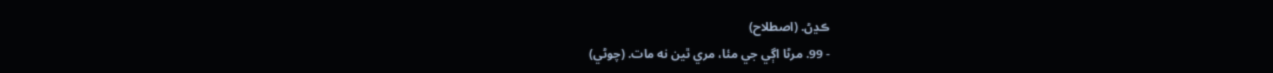ڪڍڻ. (اصطلاح)
- 99. مرڻا اڳي جي مئا، مري ٿين نه مات. (چوڻي)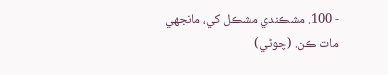- 100. مشڪندي مشڪل کي، مانجهي مات ڪن. (چوڻي)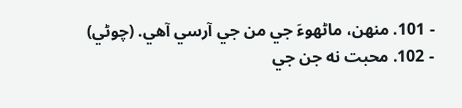- 101. منھن، ماڻھوءَ جي من جي آرسي آهي. (چوڻي)
- 102. محبت نه جن جي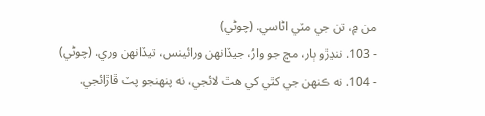من ۾، تن جي مٽي اڻاسي. (چوڻي)
- 103. ننڍڙو ٻار، مڇ جو وارُ، جيڏانھن ورائينس، تيڏانھن وري. (چوڻي)
- 104. نه ڪنھن جي کٿي کي هٿ لائجي، نه پنھنجو پٽ ڦاڙائجي.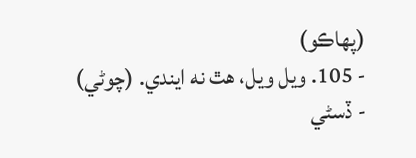(پھاڪو)
- 105. ويل ويل، هٿ نه ايندي. (چوڻي)
- ڏسڻي